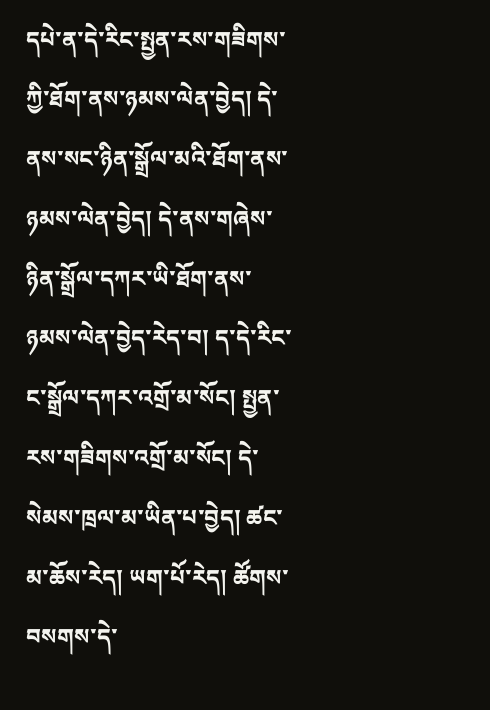དཔེ་ན་དེ་རིང་སྤྱན་རས་གཟིགས་ཀྱི་ཐོག་ནས་ཉམས་ལེན་བྱེད། དེ་ནས་སང་ཉིན་སྒྲོལ་མའི་ཐོག་ནས་ཉམས་ལེན་བྱེད། དེ་ནས་གཞེས་ཉིན་སྒྲོལ་དཀར་ཡི་ཐོག་ནས་ཉམས་ལེན་བྱེད་རེད་བ། ད་དེ་རིང་ང་སྒྲོལ་དཀར་འགྲོ་མ་སོང། སྤྱན་རས་གཟིགས་འགྲོ་མ་སོང། དེ་སེམས་ཁྲལ་མ་ཡིན་པ་བྱེད། ཚང་མ་ཆོས་རེད། ཡག་པོ་རེད། ཚོགས་བསགས་དེ་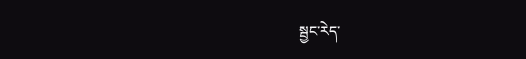སྦྱང་རེད་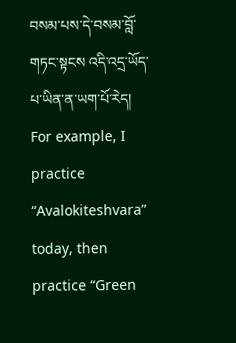བསམ་པས་དེ་བསམ་བློ་གཏང་སྟངས འདི་འདྲ་ཡོད་པ་ཡིན་ན་ཡག་པོ་རེད། For example, I practice “Avalokiteshvara” today, then practice “Green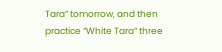Tara” tomorrow, and then practice “White Tara” three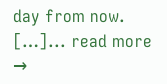day from now. […]... read more →